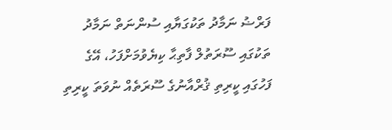ފަރްޟު ނަމާދު ތަކުގަޔާއި ސުންނަތް ނަމާދު ތަކުގައި ސޫރަތުލް ފާތިޙާ ކިޔެވުމަށްފަހު، އޭގެ ފަހުގައި ކީރިތި ޤުރްއާނުގެ ސޫރަތެއް ނުވަތަ ކީރިތި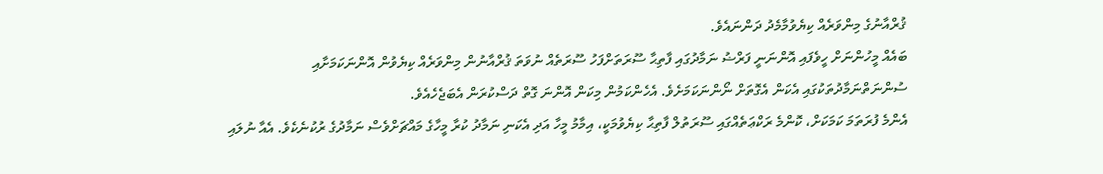ޤުރްއާނުގެ މިންވަރެއް ކިޔެވުމާމެދު ދަންނައެވެ.
ބައެއް މީހުންނަށް ހީވެފައި އޮންނަނީ ފަރްޟު ނަމާދުގައި ފާތިޙާ ސޫރަތަށްފަހު ސޫރަތެއް ނުވަތަ ޤުރްއާނުން މިންވަރެއް ކިޔެވުން އޮންނަކަމަށާއި ސުންނަތްނަމާދުތަކުގައި އެކަން އެގޮތަށް ނޯންނަކަމަށެވެ. އެހެންކަމުން މިކަން އޮންނަ ގޮތް ދަސްކުރަން އެބަޖެހެއެވެ.
އެންމެ ފުރަތަމަ ކަމަކަށް، ކޮންމެ ރަކްޢަތެއްގައި ސޫރަތުލް ފާތިޙާ ކިޔެވުމަކީ، އިމާމު މީހާ އަދި އެކަނި ނަމާދު ކުރާ މީހާގެ މައްޗަށްވެސް ނަމާދުގެ ރުކުނެކެވެ. އެއާ ނުލައި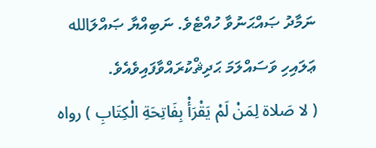ނަމާދު ޞައްޙަނުވާ ހުއްޓެވެ. ނަބިއްޔާ ޞައްލަالله ޢަލައިހި ވަސައްލަމަ ޙަދިޘްކުރައްވާފައިވެއެވެ.
( لا صَلاة لِمَنْ لَمْ يَقْرَأْ بِفَاتِحَةِ الْكِتَابِ ) رواه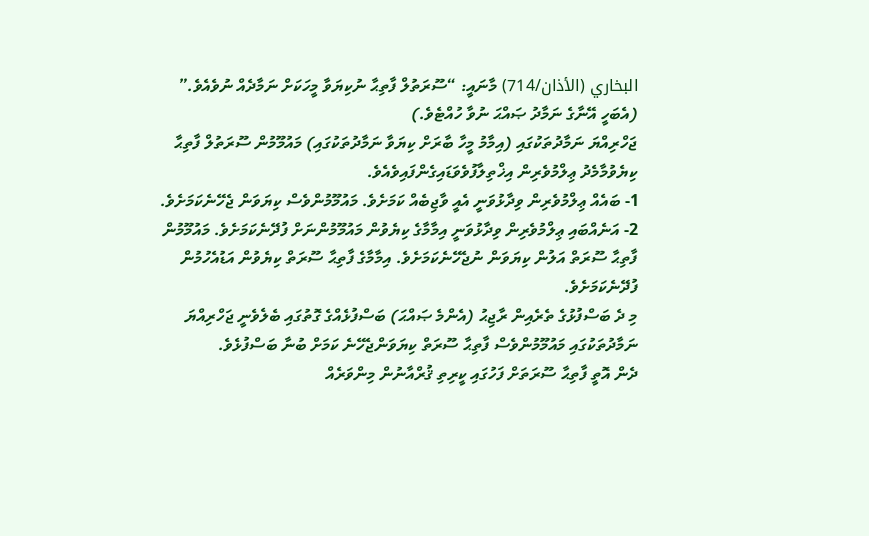البخاري (الأذان/714) މާނައީ: “ސޫރަތުލް ފާތިޙާ ނުކިޔަވާ މީހަކަށް ނަމާދެއް ނުވެއެވެ.” (އެބަހީ އޭނާގެ ނަމާދު ޞައްޙަ ނުވާ ހުއްޓެވެ.)
ޖަހްރިއްޔަ ނަމާދުތަކުގައި (އިމާމު މީހާ ބާރަށް ކިޔަވާ ނަމާދުތަކުގައި) މައުމޫމުން ސޫރަތުލް ފާތިޙާ ކިޔެވުމާމެދު ޢިލްމުވެރިން އިޚްތިލާފުވެވަޑައިގެންފައިވެއެވެ.
1- ބައެއް ޢިލްމުވެރިން ވިދާޅުވަނީ އެއީ ވާޖިބެއް ކަމަށެވެ. މައުމޫމުންވެސް ކިޔަވަން ޖެހޭނެކަމަށެވެ.
2- އަނެއްބައި ޢިލްމުވެރިން ވިދާޅުވަނީ އިމާމާގެ ކިޔެވުން މައުމޫމުންނަށް ފުދޭނެކަމަށެވެ. މައުމޫމުން ފާތިޙާ ސޫރަތް އަލުން ކިޔަވަން ނުޖެހޭނެކަމަށެވެ. އިމާމާގެ ފާތިޙާ ސޫރަތް ކިޔެވުން އަޑުއެހުމުން ފުދޭނެކަމަށެވެ.
މި ދެ ބަސްފުޅުގެ ތެރެއިން ރާޖިޙު (އެންމެ ޞައްޙަ) ބަސްފުޅެއްގެ ގޮތުގައި ބެލެވެނީ ޖަހްރިއްޔަ ނަމާދުތަކުގައި މައުމޫމުންވެސް ފާތިޙާ ސޫރަތް ކިޔަވަންޖެހޭނެ ކަމަށް ބުނާ ބަސްފުޅެވެ.
ދެން އޮތީ ފާތިޙާ ސޫރަތަށް ފަހުގައި ކީރިތި ޤުރްއާނުން މިންވަރެއް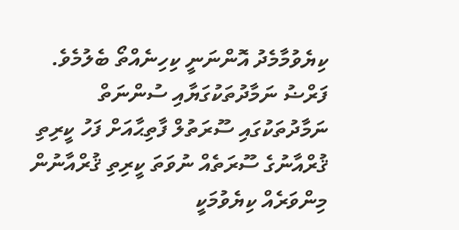ކިޔެވުމާމެދު އޮންނަނީ ކިހިނެއްތޯ ބެލުމެވެ.
ފަރްޟު ނަމާދުތަކުގަޔާއި ސުންނަތް ނަމާދުތަކުގައި ސޫރަތުލް ފާތިޙާއަށް ފަހު ކީރިތި ޤުރްއާނުގެ ސޫރަތެއް ނުވަތަ ކީރިތި ޤުރްއާނުން މިންވަރެއް ކިޔެވުމަކީ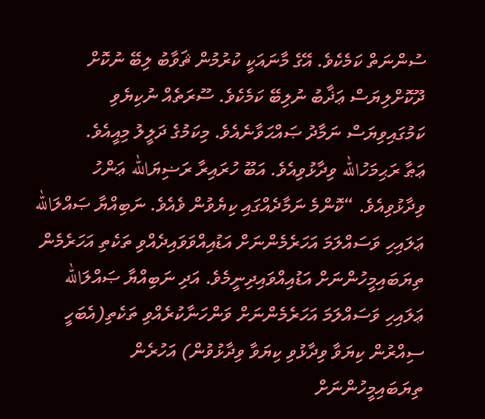ސުންނަތް ކަމެކެވެ. އޭގެ މާނައަކީ ކުރުމުން ޘަވާބު ލިބޭ ނުކޮށް ދޫކޮށްލިޔަސް ޢަޛާބު ނުލިބޭ ކަމެކެވެ. ސޫރަތެއް ނުކިޔެވި ކަމުގައިވިޔަސް ނަމާދު ޞައްޙަވާނެއެވެ. މިކަމުގެ ދަލީލު މިއީއެވެ.
ޢަޠާ ރަޙިމަހުالله ވިދާޅުވިއެވެ. އަބޫ ހުރައިރާ ރަޟިޔަالله ޢަންހު ވިދާޅުވިއެވެ. “ކޮންމެ ނަމާދެއްގައި ކިޔެވުން ވެއެވެ. ނަބިއްޔާ ޞައްލަالله ޢަލައިހި ވަސައްލަމަ އަހަރެމެންނަށް އަޑުއިއްވަވައިދެއްވި ތަކެތި އަހަރެމެން ތިޔަބައިމީހުންނަށް އަޑުއިއްވައިދިނީމެވެ. އަދި ނަބިއްޔާ ޞައްލަالله ޢަލައިހި ވަސައްލަމަ އަހަރެމެންނަށް ވަންހަނާކުރެއްވި ތަކެތި(އެބަހީ ސިއްރުން ކިޔަވާ ވިދާޅުވި ކިޔަވާ ވިދާޅުވުން) އަހުރެން ތިޔަބައިމީހުންނަށް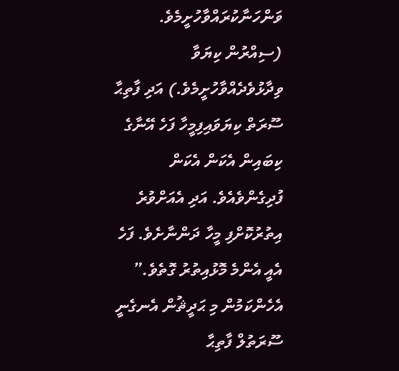ވަންހަނާކުރައްވާހުށީމެވެ. (ސިއްރުން ކިޔަވާ ވިދާޅުވެދެއްވާހުށީމެވެ.) އަދި ފާތިޙާ ސޫރަތް ކިޔަވައިފިމީހާ ފަހެ އޭނާގެ ކިބައިން އެކަން އެކަން ފުދިގެންވެއެވެ. އަދި އެއަށްވުރެ އިތުރުކޮށްފި މީހާ ދަންނާށެވެ. ފަހެ އެއީ އެންމެ މޮޅުއިތުރު ގޮތެވެ.”
އެހެންކަމުން މި ޙަދީޘުން އެނގެނީ ސޫރަތުލް ފާތިޙާ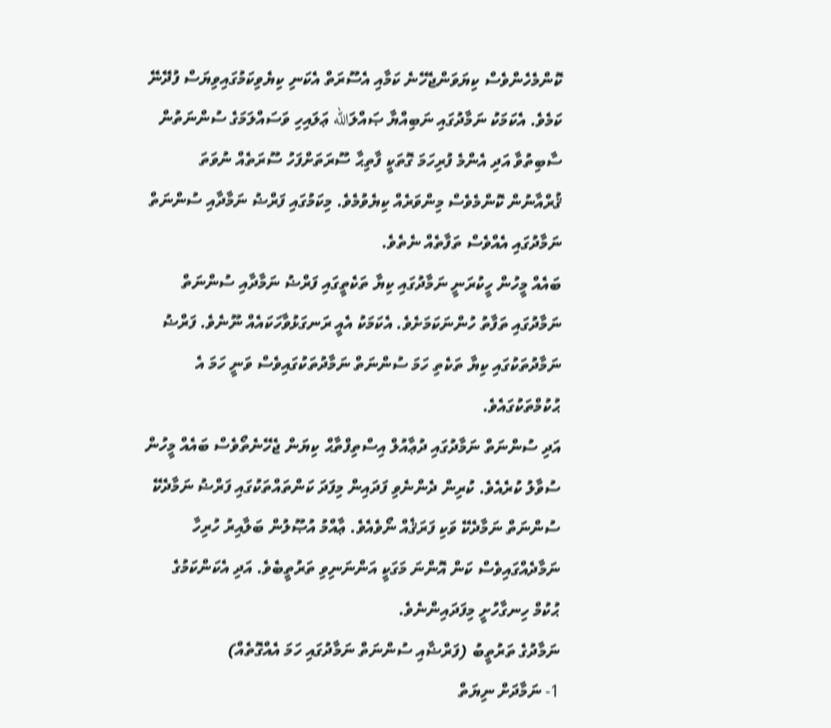ކޮންމެހެންވެސް ކިޔަވަންޖެހޭނެ ކަމާއި އެސޫރަތް އެކަނި ކިޔެވިކަމުގައިވިޔަސް ފުދޭނޭ ކަމެވެ. އެކަމަކު ނަމާދުގައި ނަބިއްޔާ ޞައްލަالله ޢަލައިހި ވަސައްލަމަގެ ސުންނަތުން ސާބިތުވާ އަދި އެންމެ ފުރިހަމަ ގޮތަކީ ފާތިޙާ ސޫރަތަށްފަހު ސޫރަތެއް ނުވަތަ ޤުރްއާނުން ކޮންމެވެސް މިންވަރެއް ކިޔެވުމެވެ. މިކަމުގައި ފަރްޟު ނަމާދާއި ސުންނަތް ނަމާދުގައި އެއްވެސް ތަފާތެއް ނެތެވެ.
ބައެއް މީހުން ހީކުރަނީ ނަމާދުގައި ކިޔާ ތަކެތީގައި ފަރްޟު ނަމާދާއި ސުންނަތް ނަމާދުގައި ތަފާތު ހުންނަކަމަށެވެ. އެކަމަކު އެއީ ރަނގަޅުވާހަކައެއް ނޫނެވެ. ފަރްޟު ނަމާދުތަކުގައި ކިޔާ ތަކެތި ހަމަ ސުންނަތް ނަމާދުތަކުގައިވެސް ވަނީ ހަމަ އެ ޙުކުމްތަކުގައެވެ.
އަދި ސުންނަތް ނަމާދުގައި ދުޢާއުލް އިސްތިފްތާޙް ކިޔަން ޖެހޭނެތޯވެސް ބައެއް މީހުން ސުވާލު ކުރެއެވެ. ކުރިން ދެންނެވި ފަދައިން މިފަދަ ކަންތައްތަކުގައި ފަރްޟު ނަމާދެކޭ ސުންނަތް ނަމާދެކޭ ވަކި ފަރަޤެއް ނޯވެއެވެ. ޢާއްމު އުޞޫލުން ބަލާއިރު ހުރިހާ ނަމާދެއްގައިވެސް ކަން އޮންނަ މަގަކީ އަންނަނިވި ތަރުތީބެވެ. އަދި އެކަންކަމުގެ ޙުކުމް ހިނގާހުށީ މިފަދައިންނެވެ.
ނަމާދުގެ ތަރުތީބު (ފަރްޟާއި ސުންނަތް ނަމާދުގައި ހަމަ އެއްގޮތެއް)
1- ނަމާދަށް ނިޔަތް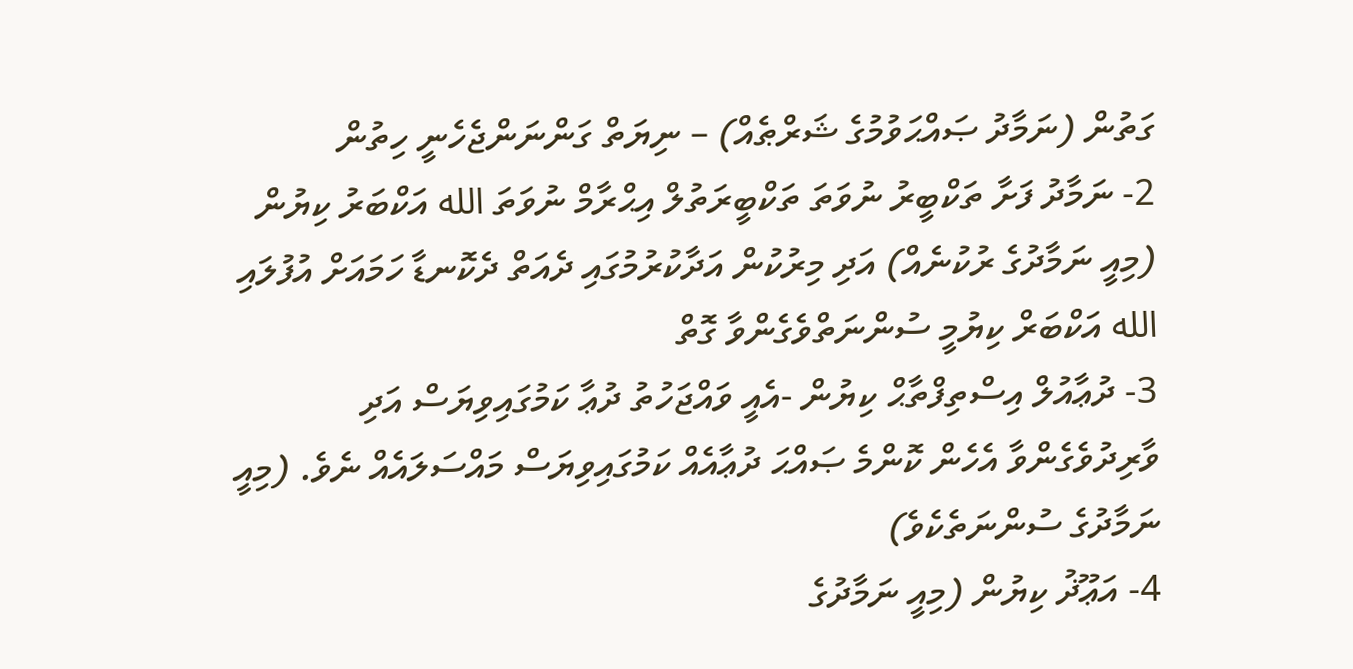ގަތުން (ނަމާދު ޞައްޙަވުމުގެ ޝަރްޠެއް) – ނިޔަތް ގަންނަންޖެހެނީ ހިތުން
2- ނަމާދު ފަށާ ތަކްބީރު ނުވަތަ ތަކްބީރަތުލް އިޙްރާމް ނުވަތަ الله އަކްބަރު ކިޔުން (މިއީ ނަމާދުގެ ރުކުނެއް) އަދި މިރުކުން އަދާކުރުމުގައި ދެއަތް ދެކޮނޑާ ހަމައަށް އުފުލައި الله އަކްބަރް ކިޔުމީ ސުންނަތްވެގެންވާ ގޮތް
3- ދުޢާއުލް އިސްތިފްތާޙް ކިޔުން -އެއީ ވައްޖަހުތު ދުޢާ ކަމުގައިވިޔަސް އަދި ވާރިދުވެގެންވާ އެހެން ކޮންމެ ޞައްޙަ ދުޢާއެއް ކަމުގައިވިޔަސް މައްސަލައެއް ނެވެ. (މިއީ ނަމާދުގެ ސުންނަތެކެވެ)
4- އަޢޫޛު ކިޔުން (މިއީ ނަމާދުގެ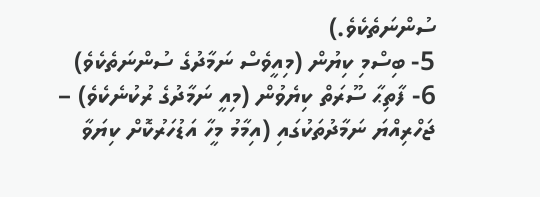ސުންނަތެކެވެ.)
5- ބިސްމި ކިޔުން (މިއީވެސް ނަމާދުގެ ސުންނަތެކެވެ)
6- ފާތިޙާ ސޫރަތް ކިޔެވުން (މިއީ ނަމާދުގެ ރުކުނެކެވެ) – ޖަހްރިއްޔަ ނަމާދުތަކުގައި (އިމާމު މީހާ އަޑުހަރުކޮށް ކިޔަވާ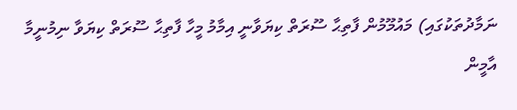ނަމާދުތަކުގައި) މައުމޫމުން ފާތިޙާ ސޫރަތް ކިޔަވާނީ އިމާމު މީހާ ފާތިޙާ ސޫރަތް ކިޔަވާ ނިމުނީމާ އާމީން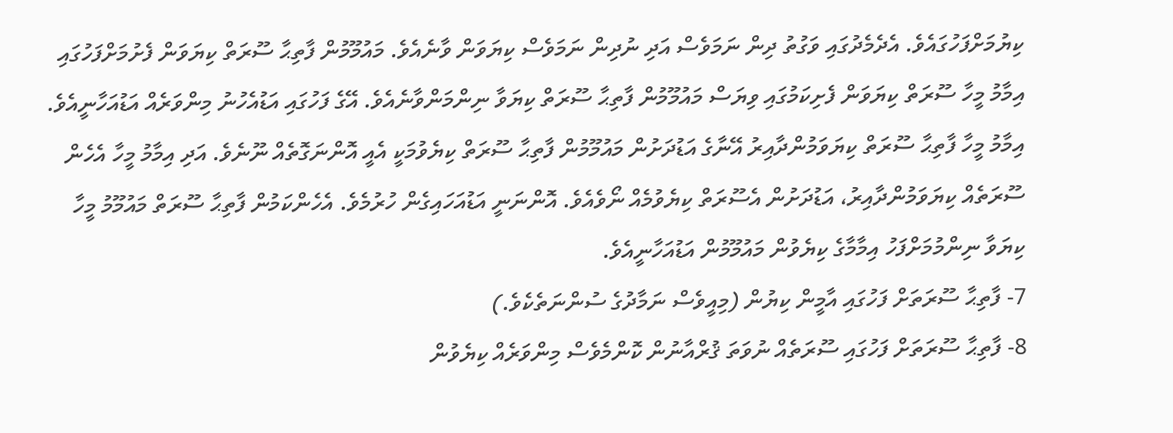ކިޔުމަށްފަހުގައެވެ. އެދެމެދުގައި ވަގުތު ދިން ނަމަވެސް އަދި ނުދިން ނަމަވެސް ކިޔަވަން ވާނެއެވެ. މައުމޫމުން ފާތިޙާ ސޫރަތް ކިޔަވަން ފެށުމަށްފަހުގައި އިމާމު މީހާ ސޫރަތް ކިޔަވަން ފެށިކަމުގައި ވިޔަސް މައުމޫމުން ފާތިޙާ ސޫރަތް ކިޔަވާ ނިންމަންވާނެއެވެ. އޭގެ ފަހުގައި އަޑުއެހުނު މިންވަރެއް އަޑުއަހާނީއެވެ. އިމާމު މީހާ ފާތިޙާ ސޫރަތް ކިޔަވަމުންދާއިރު އޭނާގެ އަޑުދަށުން މައުމޫމުން ފާތިޙާ ސޫރަތް ކިޔެވުމަކީ އެއީ އޮންނަގޮތެއް ނޫނެވެ. އަދި އިމާމު މީހާ އެހެން ސޫރަތެއް ކިޔަވަމުންދާއިރު، އަޑުދަށުން އެސޫރަތް ކިޔެވުމެއް ނޯވެއެވެ. އޮންނަނީ އަޑުއަހައިގެން ހުރުމެވެ. އެހެންކަމުން ފާތިޙާ ސޫރަތް މައުމޫމު މީހާ ކިޔަވާ ނިންމުމަށްފަހު އިމާމާގެ ކިޔެވުން މައުމޫމުން އަޑުއަހާނީއެވެ.
7- ފާތިޙާ ސޫރަތަށް ފަހުގައި އާމީން ކިޔުން (މިއީވެސް ނަމާދުގެ ސުންނަތެކެވެ.)
8- ފާތިޙާ ސޫރަތަށް ފަހުގައި ސޫރަތެއް ނުވަތަ ޤުރްއާނުން ކޮންމެވެސް މިންވަރެއް ކިޔެވުން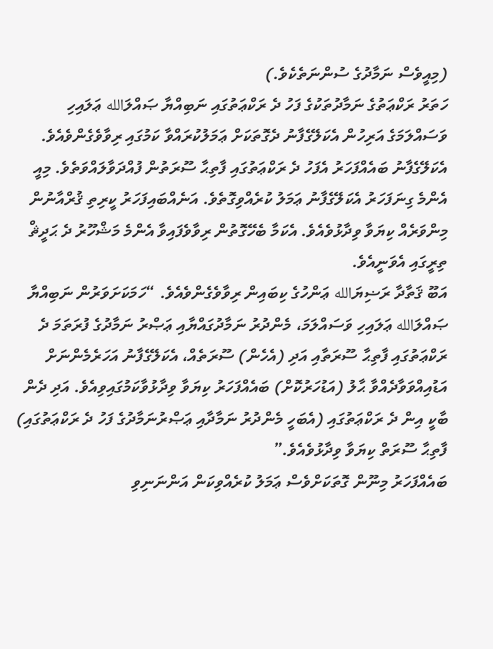(މިއީވެސް ނަމާދުގެ ސުންނަތެކެވެ.)
ހަތަރު ރަކްޢަތުގެ ނަމާދުތަކުގެ ފަހު ދެ ރަކްޢަތުގައި ނަބިއްޔާ ޞައްލަالله ޢަލައިހި ވަސައްލަމަގެ އަރިހުން އެކަލޭގެފާނު ދެގޮތަކަށް ޢަމަލުކުރައްވާ ކަމުގައި ރިވާވެގެންވެއެވެ. އެކަލޭގެފާނު ބައެއްފަހަރު އެފަހު ދެ ރަކްޢަތުގައި ފާތިޙާ ސޫރަތުން ފުއްދަވާލައްވަތެވެ. މިއީ އެންމެ ގިނަފަހަރު އެކަލޭގެފާނު ޢަމަލު ކުރެއްވިގޮތެވެ. އަނެއްބައިފަހަރު ކީރިތި ޤުރްއާނުން މިންވަރެއް ކިޔަވާ ވިދާޅުވެއެވެ. އެކަމާ ބެހޭގޮތުން ރިވާވެފައިވާ އެންމެ މަޝްހޫރު ދެ ޙަދީޘް ތިރީގައި އެވަނީއެވެ.
އަބޫ ޤަތާދާ ރަޟިޔަالله ޢަންހުގެ ކިބައިން ރިވާވެގެންވެއެވެ. “ހަމަކަށަވަރުން ނަބިއްޔާ ޞައްލަالله ޢަލައިހި ވަސައްލަމަ، މެންދުރު ނަމާދުގައްޔާއި ޢަޞްރު ނަމާދުގެ ފުރަތަމަ ދެ ރަކްޢަތުގައި ފާތިޙާ ސޫރަތާއި އަދި (އެހެން) ސޫރަތެއް، އެކަލޭގެފާނު އަހަރެމެންނަށް އަޑުއިއްވަވާދެއްވާ ޙާލު (އަޑުހަރުކޮށް) ބައެއްފަހަރު ކިޔަވާ ވިދާޅުވާކަމުގައިވިއެވެ. އަދި ދެން ބާކީ އިން ދެ ރަކްޢަތުގައި (އެބަހީ މެންދުރު ނަމާދާއި ޢަޞްރުނަމާދުގެ ފަހު ދެ ރަކްޢަތުގައި) ފާތިޙާ ސޫރަތް ކިޔަވާ ވިދާޅުވެއެވެ.”
ބައެއްފަހަރު މިނޫން ގޮތަކަށްވެސް ޢަމަލު ކުރެއްވިކަން އަންނަނިވި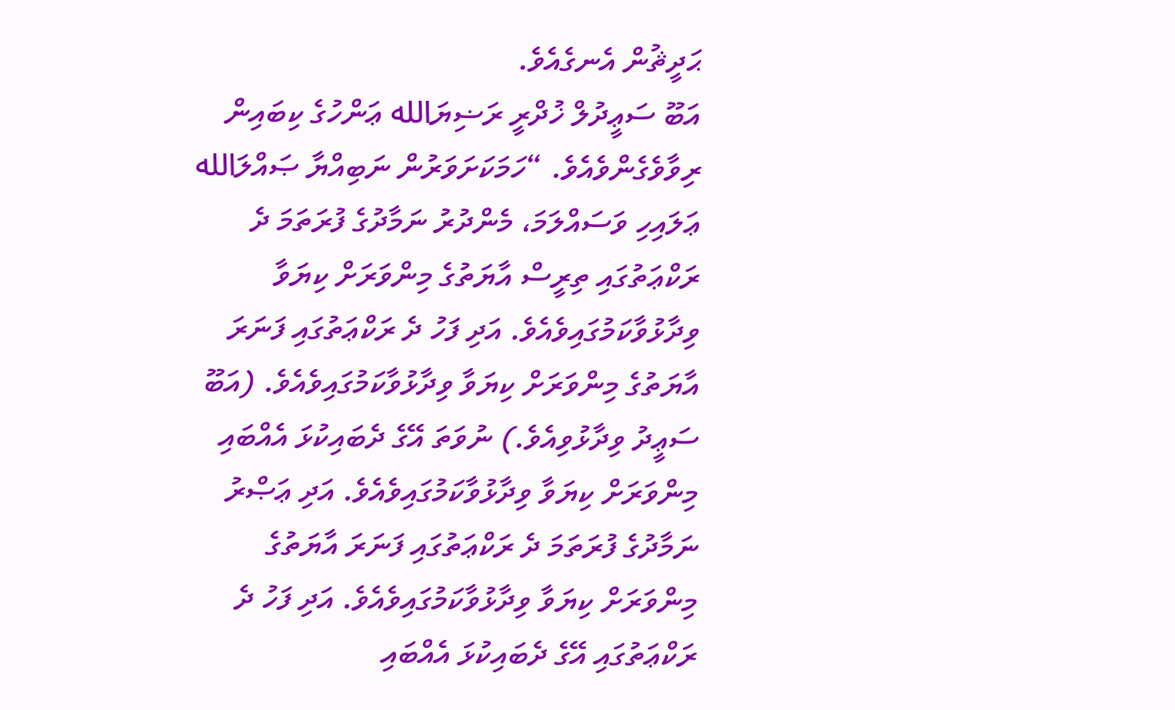ޙަދީޘުން އެނގެއެވެ.
އަބޫ ސަޢީދުލް ޚުދްރީ ރަޟިޔަالله ޢަންހުގެ ކިބައިން ރިވާވެގެންވެއެވެ. “ހަމަކަށަވަރުން ނަބިއްޔާ ޞައްލަالله ޢަލައިހި ވަސައްލަމަ، މެންދުރު ނަމާދުގެ ފުރަތަމަ ދެ ރަކްޢަތުގައި ތިރީސް އާޔަތުގެ މިންވަރަށް ކިޔަވާ ވިދާޅުވާކަމުގައިވެއެވެ. އަދި ފަހު ދެ ރަކްޢަތުގައި ފަނަރަ އާޔަތުގެ މިންވަރަށް ކިޔަވާ ވިދާޅުވާކަމުގައިވެއެވެ. (އަބޫ ސަޢީދު ވިދާޅުވިއެވެ.) ނުވަތަ އޭގެ ދެބައިކުޅަ އެއްބައި މިންވަރަށް ކިޔަވާ ވިދާޅުވާކަމުގައިވެއެވެ. އަދި ޢަޞްރު ނަމާދުގެ ފުރަތަމަ ދެ ރަކްޢަތުގައި ފަނަރަ އާޔަތުގެ މިންވަރަށް ކިޔަވާ ވިދާޅުވާކަމުގައިވެއެވެ. އަދި ފަހު ދެ ރަކްޢަތުގައި އޭގެ ދެބައިކުޅަ އެއްބައި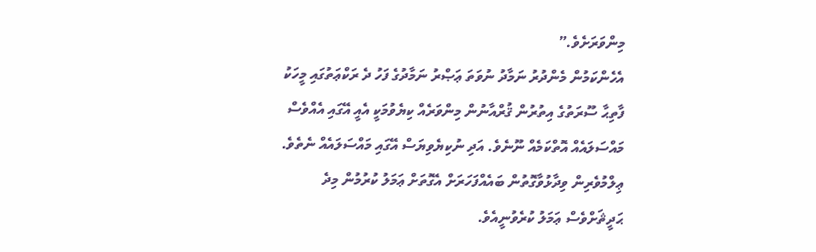މިންވަރަށެވެ.”
އެހެންކަމުން މެންދުރު ނަމާދު ނުވަތަ ޢަޞްރު ނަމާދުގެ ފަހު ދެ ރަކްޢަތުގައި މީހަކު ފާތިޙާ ސޫރަތުގެ އިތުރުން ޤުރްއާނުން މިންވަރެއް ކިޔެވުމަކީ އެއީ އޭގައި އެއްވެސް މައްސަލައެއް އޮތްކަމެއް ނޫނެވެ. އަދި ނުކިޔެވިޔަސް އޭގައި މައްސަލައެއް ނެތެވެ. ޢިލްމުވެރިން ވިދާޅުވާގޮތުން ބައެއްފަހަރަށް އެގޮތަށް ޢަމަލު ކުރުމުން މިދެ ޙަދީޘަށްވެސް ޢަމަލު ކުރެވުނީއެވެ.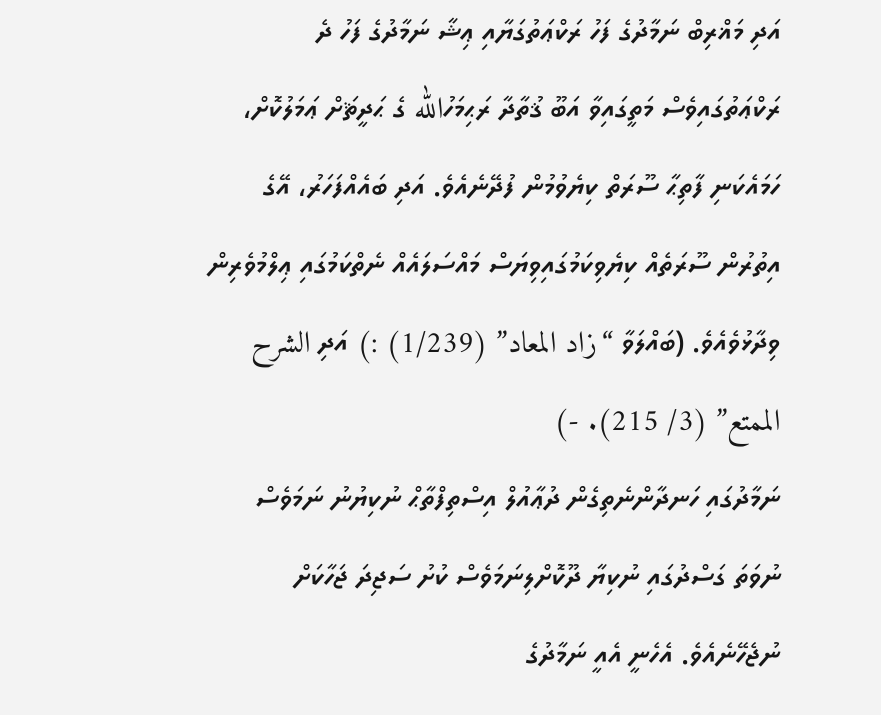އަދި މަޣްރިބް ނަމާދުގެ ފަހު ރަކްޢަތުގަޔާއި ޢިޝާ ނަމާދުގެ ފަހު ދެ ރަކްޢަތުގައިވެސް މަތީގައިވާ އަބޫ ޤުތާދާ ރަޙިމަހުالله ގެ ޙަދީޘަށް ޢަމަލުކޮށް، ހަމައެކަނި ފާތިޙާ ސޫރަތް ކިޔެވުމުން ފުދޭނެއެވެ. އަދި ބައެއްފަހަރު، އޭގެ އިތުރުން ސޫރަތެއް ކިޔެވިކަމުގައިވިޔަސް މައްސަލައެއް ނެތްކަމުގައި ޢިލްމުވެރިން ވިދާޅުވެއެވެ. (ބައްލަވާ “زاد المعاد” (1/239) :) އަދި الشرح الممتع” (3/ 215). -)
ނަމާދުގައި ހަނދާންނެތިގެން ދުޢާއުލް އިސްތިފްތާޙް ނުކިޔުނު ނަމަވެސް ނުވަތަ ގަސްދުގައި ނުކިޔާ ދޫކޮށްލިނަމަވެސް ކުށު ސަޖިދަ ޖަހާކަށް ނުޖެހޭނެއެވެ. އެހެނީ އެއީ ނަމާދުގެ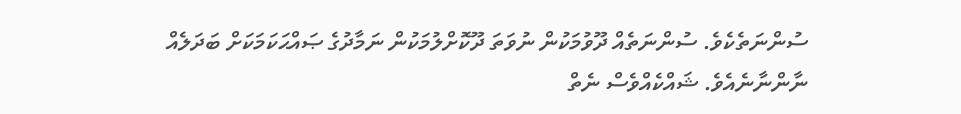ސުންނަތެކެވެ. ސުންނަތެއް ދޫވުމަކުން ނުވަތަ ދޫކޮށްލުމަކުން ނަމާދުގެ ޞައްޙަކަމަކަށް ބަދަލެއް ނާންނާނެއެވެ. ޝައްކެއްވެސް ނެތް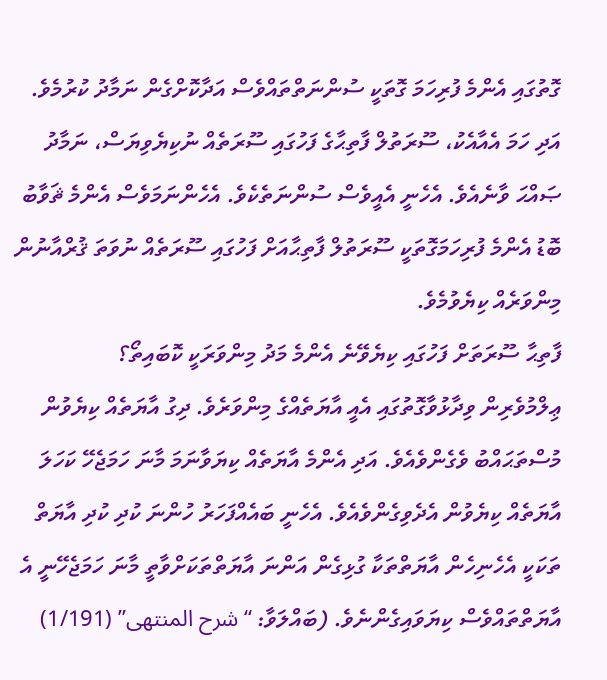ގޮތުގައި އެންމެ ފުރިހަމަ ގޮތަކީ ސުންނަތްތައްވެސް އަދާކޮށްގެން ނަމާދު ކުރުމެވެ.
އަދި ހަމަ އެއާއެކު، ސޫރަތުލް ފާތިޙާގެ ފަހުގައި ސޫރަތެއް ނުކިޔެވިޔަސް، ނަމާދު ޞައްޙަ ވާނެއެވެ. އެހެނީ އެއީވެސް ސުންނަތެކެވެ. އެހެންނަމަވެސް އެންމެ ޘަވާބު ބޮޑު އެންމެ ފުރިހަމަގޮތަކީ ސޫރަތުލް ފާތިޙާއަށް ފަހުގައި ސޫރަތެއް ނުވަތަ ޤުރްއާނުން މިންވަރެއް ކިޔެވުމެވެ.
ފާތިޙާ ސޫރަތަށް ފަހުގައި ކިޔެވޭނެ އެންމެ މަދު މިންވަރަކީ ކޮބައިތޯ؟
ޢިލްމުވެރިން ވިދާޅުވާގޮތުގައި އެއީ އާޔަތެއްގެ މިންވަރެވެ. ދިގު އާޔަތެއް ކިޔެވުން މުސްތަޙައްބު ވެގެންވެއެވެ. އަދި އެންމެ އާޔަތެއް ކިޔަވާނަމަ މާނަ ހަމަޖެހޭ ކަހަލަ އާޔަތެއް ކިޔެވުން އެދެވިގެންވެއެވެ. އެހެނީ ބައެއްފަހަރު ހުންނަ ކުދި ކުދި އާޔަތް ތަކަކީ އެހެނިހެން އާޔަތްތަކާ ގުޅިގެން އަންނަ އާޔަތްތަކަށްވާތީ މާނަ ހަމަޖެހޭނީ އެ އާޔަތްތައްވެސް ކިޔަވައިގެންނެވެ. (ބައްލަވާ: “شرح المنتهى” (1/191)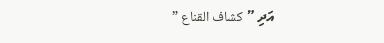އަދި ” كشاف القناع ”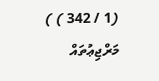(1 / 342 ) )
މަރްޖިޢުތައް